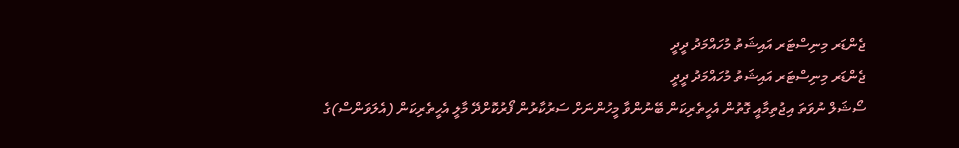ޖެންޑަރ މިނިސްޓަރ އައިޝަތު މުހައްމަދު ދީދީ
ޖެންޑަރ މިނިސްޓަރ އައިޝަތު މުހައްމަދު ދީދީ
ސޯޝަލް ނުވަތަ އިޖުތިމާއީ ގޮތުން އެހީތެރިކަން ބޭނުންވާ މީހުންނަށް ސަރުކާރުން ފޯރުކޮށްދޭ މާލީ އެހީތެރިކަން (އެލަވަންސް)ގެ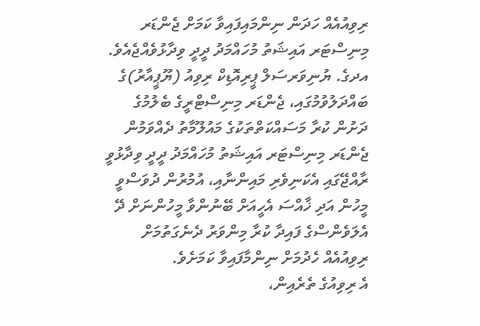ރިވިއުއެއް ހަދަން ނިންމައިފައިވާ ކަމަށް ޖެންޑަރ މިނިސްޓަރ އައިޝަތު މުހައްމަދު ދީދީ ވިދާޅުވެއްޖެއެވެ.
އދގެ. ޔުނިވަރސަލް ޕީރިއޮޑިކް ރިވިއު (ޔޫޕީއާރު)ގެ ބައްދަލުވުމުގައި، ޖެންޑަރ މިނިސްޓްރީގެ ބެލުމުގެ ދަށުން ކުރާ މަސައްކަތްތަކުގެ މައުލޫމާތު ދެއްވަމުން ޖެންޑަރ މިނިސްޓަރ އައިޝަތު މުހައްމަދު ދީދީ ވިދާޅުވީ ރާއްޖޭގައި އެކަނިވެރި މައިންނާއި، އުމުރުން ދުވަސްވީ މީހުން އަދި ޚާއްސަ އެހީއަށް ބޭނުންވާ މީހުންނަށް ދޭ އެލަވެންސްގެ ފައިދާ ކުރާ މިންވަރު ދެނެގަތުމަށް ރިވިއުއެއް ހެދުމަށް ނިންމާފައިވާ ކަމަށެވެ.
އެ ރިވިއުގެ ތެރެއިން،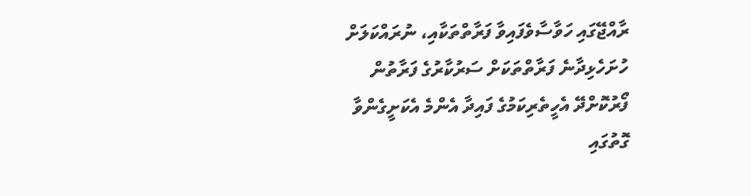ރާއްޖޭގައި ހަވާސާވެފައިވާ ފަރާތްތަކާއި، ނުރައްކަލަށް ހުށަހެޅިދާނެ ފަރާތްތަކަށް ސަރުކާރުގެ ފަރާތުން ފޯރުކޮށްދޭ އެހީތެރިކަމުގެ ފައިދާ އެންމެ އެކަށީގެންވާ ގޮތުގައި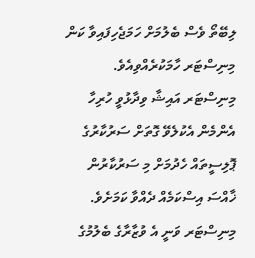ލިބޭތޯ ވެސް ބެލުމަށް ހަމަޖެހިފައިވާ ކަން މިނިސްޓަރ ހާމަކުރެއްވިއެވެ. މިނިސްޓަރ އައިޝާ ވިދާޅުވީ ހުރިހާ އެންމެން އެކުލެވޭ ގޮތަށް ސަރުކާރުގެ ޕޮލިސީތައް ހެދުމަށް މި ސަރުކާރުން ޚާއްސަ އިސްކަމެއް ދެއްވާ ކަމަށެވެ. މިނިސްޓަރ ވަނީ އެ ވުޒާރާގެ ބެލުމުގެ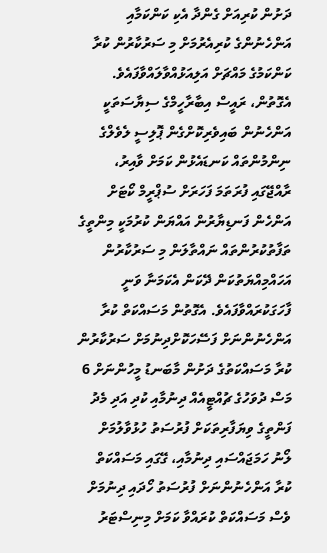ދަށުން ކުރިއަށް ގެންދާ އެކި ކަންކަމާއި އަންހެނުންގެ ކުރިއެރުމަށް މި ސަރުކާރުން ކުރާ ކަންކަމުގެ މައްޗަށް އަލިއަޅުއްވާލައްވާފައެވެ.
އެގޮތުން، ރައީސް އިބާރާހީމްގެ ސިޔާސަތަކީ އަންހެނުން ބައިވެރިކޮށްގެން ޕޮލިސީ ލެވެލްގެ ނިންމުންތައް ކަނޑައެޅުން ކަމަށް ވާއިރު، ރާއްޖޭގައި ފުރަތަމަ ފަހަރަށް ސުޕްރީމް ކޯޓަށް އަންހެން ފަނޑިޔާރުން އައްޔަން ކުރުމަކީ މިންތީގެ ތަފާތުކުރުންތައް ނައްތާލަން މި ސަރުކާރުން އަހައްމިއްޔަތުކަން ދޭކަން އެކަމަނާ ވަނީ ފާހަގަކުރައްވާފައެވެ. އެގޮތުން މަސައްކަތް ކުރާ އަންހެނުންނަށް ފަސޭހަކޮށްދިނުމަށް ސަރުކާރުން ކުރާ މަސައްކަތުގެ ދަށުން މާބަނޑު މީހުންނަށް 6 މަސް ދުވަހުގެ ޗުއްޓީއެއް ދިނުމާއި ކުދި އަދި މެދު ފަންތީގެ ވިޔަފާރިތަކަށް ފުރުސަތު ހުޅުވާލުމަށް ލޯނު ހަމަޖައްސައި ދިނުމާއި، ގޭގައި މަސައްކަތް ކުރާ އަންހެނުންނަށް ފުރުސަތު ހޯދައި ދިނުމަށް ވެސް މަސައްކަތް ކުރައްވާ ކަމަށް މިނިސްޓަރު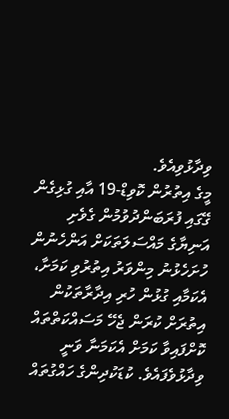ވިދާޅުވިއެވެ.
މީގެ އިތުރުން ކޮވިޑް-19 އާއި ގުޅިގެން ގޭގައި ފުރަބަންދުވުމުން ގެވެށި އަނިޔާގެ މައްސަލަތަކަށް އަންހެނުން ހުށަހެޅުނު މިންވަރު އިތުރުވި ކަމަށާ، އެކަމާއި ގުޅުން ހުރި އިދާރާތަކުން އިތުރަށް ކުރަން ޖެހޭ މަސައްކަތްތައް ކޮށްފައިވާ ކަމަށް އެކަމަނާ ވަނީ ވިދާޅުވެފައެވެ. ކުޑަކުދިންގެ ހައްގުތައް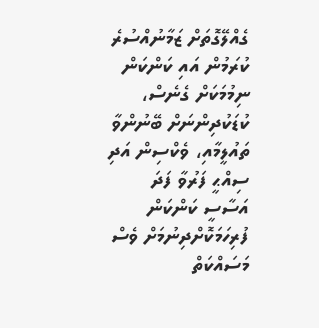ގެއްލޭގޮތަށް ޒަމާނުއްސުރެ ކުރަމުން އައި ކަންކަން ނިމުމަކަށް ގެނެސް، ކުޑަކުދިންނަށް ބޭނުންވާ ތައުލީމާއި، ވެކްސިން އަދި ސިއްޙީ ފަރުވާ ފަދަ އަސާސީ ކަންކަން ފުރިހަމަކޮށްދިނުމަށް ވެސް މަސައްކަތް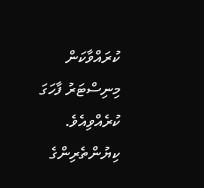ކުރައްވާކަން މިނިސްޓަރު ފާހަގަ ކުރެއްވިއެވެ.
ކިޔުންތެރިންގެ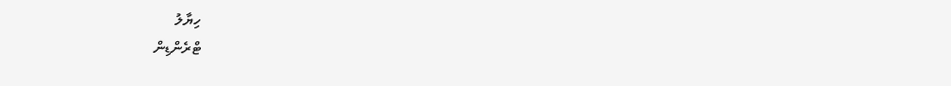ހިޔާލު
ޓްރެންޑިން